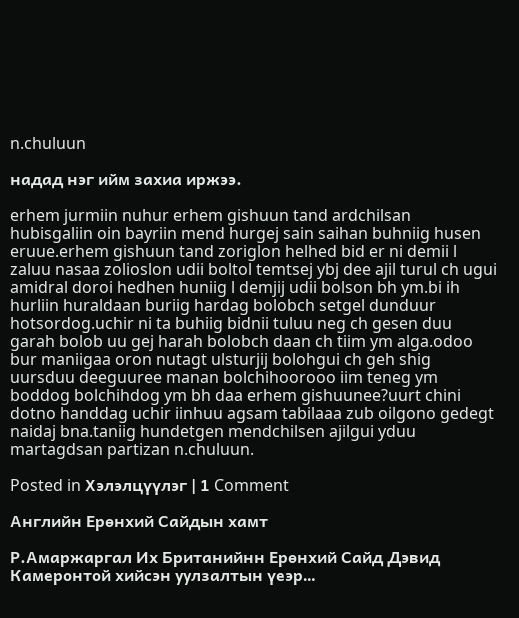n.chuluun

надад нэг ийм захиа иржээ.

erhem jurmiin nuhur erhem gishuun tand ardchilsan hubisgaliin oin bayriin mend hurgej sain saihan buhniig husen eruue.erhem gishuun tand zoriglon helhed bid er ni demii l zaluu nasaa zolioslon udii boltol temtsej ybj dee ajil turul ch ugui amidral doroi hedhen huniig l demjij udii bolson bh ym.bi ih hurliin huraldaan buriig hardag bolobch setgel dunduur hotsordog.uchir ni ta buhiig bidnii tuluu neg ch gesen duu garah bolob uu gej harah bolobch daan ch tiim ym alga.odoo bur maniigaa oron nutagt ulsturjij bolohgui ch geh shig uursduu deeguuree manan bolchihoorooo iim teneg ym boddog bolchihdog ym bh daa erhem gishuunee?uurt chini dotno handdag uchir iinhuu agsam tabilaaa zub oilgono gedegt naidaj bna.taniig hundetgen mendchilsen ajilgui yduu martagdsan partizan n.chuluun.

Posted in Хэлэлцүүлэг | 1 Comment

Английн Ерөнхий Сайдын хамт

Р.Амаржаргал Их Британийнн Ерөнхий Сайд Дэвид Камеронтой хийсэн уулзалтын үеэр…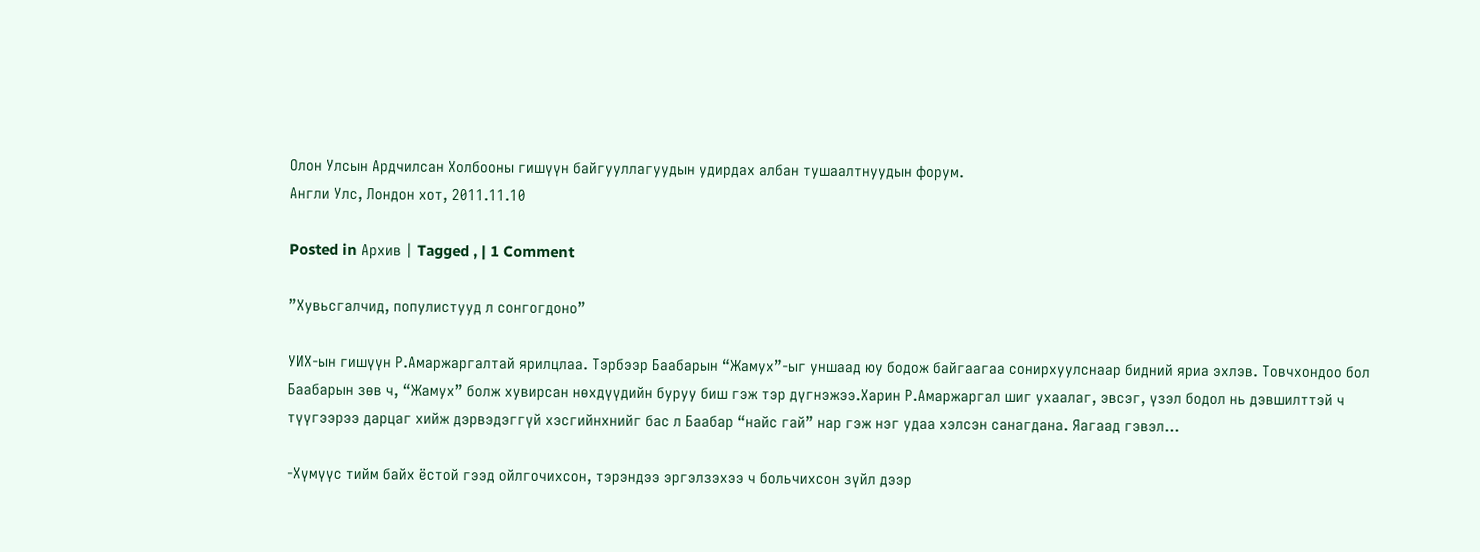Олон Улсын Ардчилсан Холбооны гишүүн байгууллагуудын удирдах албан тушаалтнуудын форум.
Англи Улс, Лондон хот, 2011.11.10

Posted in Архив | Tagged , | 1 Comment

”Хувьсгалчид, популистууд л сонгогдоно”

УИХ-ын гишүүн Р.Амаржаргалтай ярилцлаа. Тэрбээр Баабарын “Жамух”-ыг уншаад юу бодож байгаагаа сонирхуулснаар бидний яриа эхлэв. Товчхондоо бол Баабарын зөв ч, “Жамух” болж хувирсан нөхдүүдийн буруу биш гэж тэр дүгнэжээ.Харин Р.Амаржаргал шиг ухаалаг, эвсэг, үзэл бодол нь дэвшилттэй ч түүгээрээ дарцаг хийж дэрвэдэггүй хэсгийнхнийг бас л Баабар “найс гай” нар гэж нэг удаа хэлсэн санагдана. Яагаад гэвэл...

-Хүмүүс тийм байх ёстой гээд ойлгочихсон, тэрэндээ эргэлзэхээ ч больчихсон зүйл дээр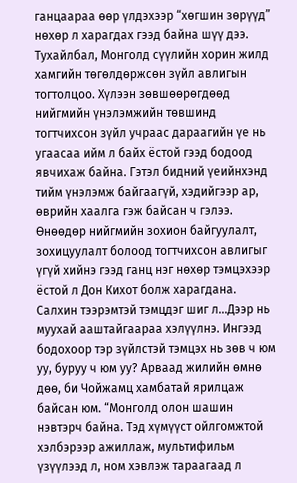ганцаараа өөр үлдэхээр “хөгшин зөрүүд” нөхөр л харагдах гээд байна шүү дээ. Тухайлбал, Монголд сүүлийн хорин жилд хамгийн төгөлдөржсөн зүйл авлигын тогтолцоо. Хүлээн зөвшөөрөгдөөд нийгмийн үнэлэмжийн төвшинд тогтчихсон зүйл учраас дараагийн үе нь угаасаа ийм л байх ёстой гээд бодоод явчихаж байна. Гэтэл бидний үеийнхэнд тийм үнэлэмж байгаагүй, хэдийгээр ар, өврийн хаалга гэж байсан ч гэлээ. Өнөөдөр нийгмийн зохион байгуулалт, зохицуулалт болоод тогтчихсон авлигыг үгүй хийнэ гээд ганц нэг нөхөр тэмцэхээр ёстой л Дон Кихот болж харагдана. Салхин тээрэмтэй тэмцдэг шиг л…Дээр нь муухай ааштайгаараа хэлүүлнэ. Ингээд бодохоор тэр зүйлстэй тэмцэх нь зөв ч юм уу, буруу ч юм уу? Арваад жилийн өмнө дөө, би Чойжамц хамбатай ярилцаж байсан юм. “Монголд олон шашин нэвтэрч байна. Тэд хүмүүст ойлгомжтой хэлбэрээр ажиллаж, мультифильм үзүүлээд л, ном хэвлэж тараагаад л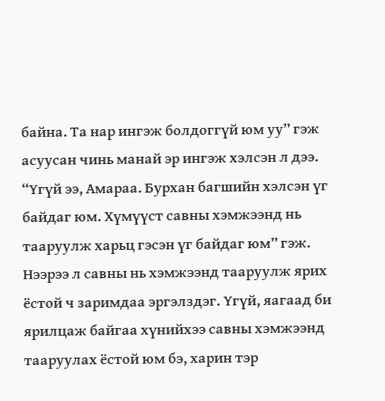байна. Та нар ингэж болдоггүй юм уу” гэж асуусан чинь манай эр ингэж хэлсэн л дээ. “Үгүй ээ, Амараа. Бурхан багшийн хэлсэн үг байдаг юм. Хүмүүст савны хэмжээнд нь тааруулж харьц гэсэн үг байдаг юм” гэж. Нээрээ л савны нь хэмжээнд тааруулж ярих ёстой ч заримдаа эргэлздэг. Үгүй, яагаад би ярилцаж байгаа хүнийхээ савны хэмжээнд тааруулах ёстой юм бэ, харин тэр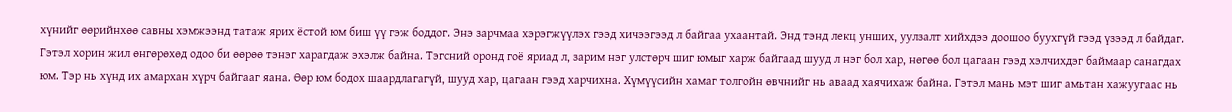хүнийг өөрийнхөө савны хэмжээнд татаж ярих ёстой юм биш үү гэж боддог. Энэ зарчмаа хэрэгжүүлэх гээд хичээгээд л байгаа ухаантай. Энд тэнд лекц унших, уулзалт хийхдээ доошоо буухгүй гээд үзээд л байдаг. Гэтэл хорин жил өнгөрөхөд одоо би өөрөө тэнэг харагдаж эхэлж байна. Тэгсний оронд гоё яриад л, зарим нэг улстөрч шиг юмыг харж байгаад шууд л нэг бол хар, нөгөө бол цагаан гээд хэлчихдэг баймаар санагдах юм. Тэр нь хүнд их амархан хүрч байгааг яана. Өөр юм бодох шаардлагагүй, шууд хар, цагаан гээд харчихна. Хүмүүсийн хамаг толгойн өвчнийг нь аваад хаячихаж байна. Гэтэл мань мэт шиг амьтан хажуугаас нь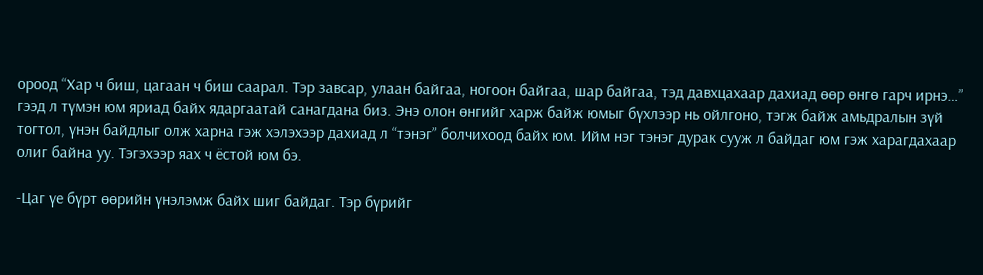ороод “Хар ч биш, цагаан ч биш саарал. Тэр завсар, улаан байгаа, ногоон байгаа, шар байгаа, тэд давхцахаар дахиад өөр өнгө гарч ирнэ…” гээд л түмэн юм яриад байх ядаргаатай санагдана биз. Энэ олон өнгийг харж байж юмыг бүхлээр нь ойлгоно, тэгж байж амьдралын зүй тогтол, үнэн байдлыг олж харна гэж хэлэхээр дахиад л “тэнэг” болчихоод байх юм. Ийм нэг тэнэг дурак сууж л байдаг юм гэж харагдахаар олиг байна уу. Тэгэхээр яах ч ёстой юм бэ.

-Цаг үе бүрт өөрийн үнэлэмж байх шиг байдаг. Тэр бүрийг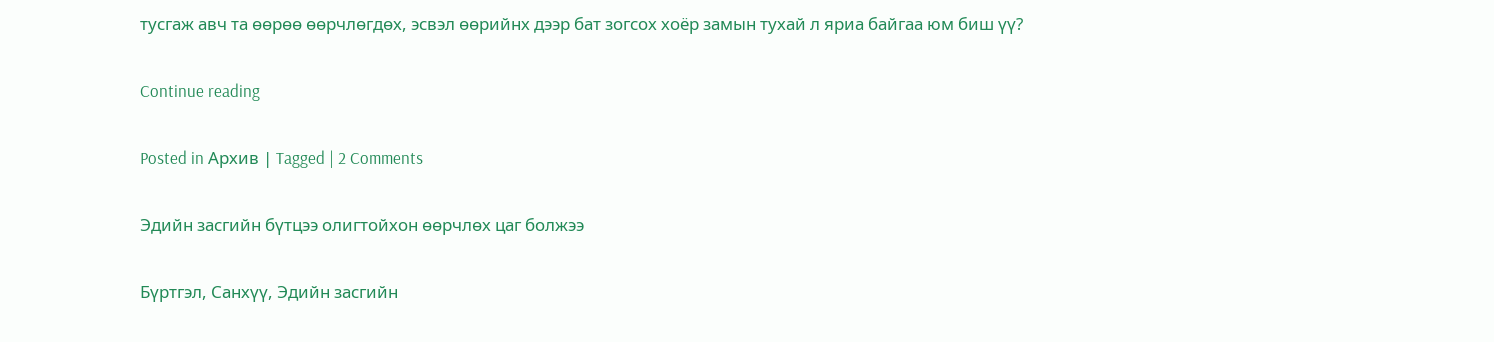тусгаж авч та өөрөө өөрчлөгдөх, эсвэл өөрийнх дээр бат зогсох хоёр замын тухай л яриа байгаа юм биш үү?

Continue reading

Posted in Архив | Tagged | 2 Comments

Эдийн засгийн бүтцээ олигтойхон өөрчлөх цаг болжээ

Бүртгэл, Санхүү, Эдийн засгийн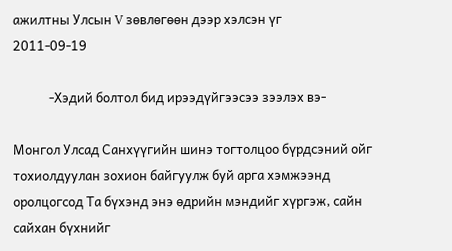ажилтны Улсын V зөвлөгөөн дээр хэлсэн үг                        2011-09-19

            -Хэдий болтол бид ирээдүйгээсээ зээлэх вэ-

Монгол Улсад Санхүүгийн шинэ тогтолцоо бүрдсэний ойг тохиолдуулан зохион байгуулж буй арга хэмжээнд оролцогсод Та бүхэнд энэ өдрийн мэндийг хүргэж, сайн сайхан бүхнийг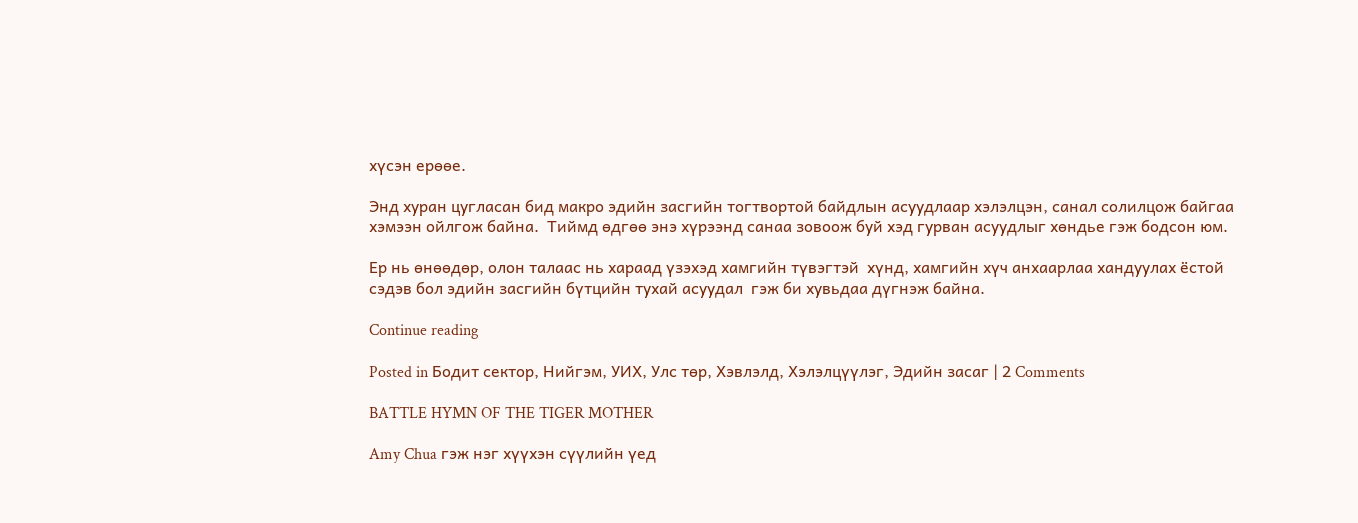хүсэн ерөөе.

Энд хуран цугласан бид макро эдийн засгийн тогтвортой байдлын асуудлаар хэлэлцэн, санал солилцож байгаа хэмээн ойлгож байна.  Тиймд өдгөө энэ хүрээнд санаа зовоож буй хэд гурван асуудлыг хөндье гэж бодсон юм.

Ер нь өнөөдөр, олон талаас нь хараад үзэхэд хамгийн түвэгтэй  хүнд, хамгийн хүч анхаарлаа хандуулах ёстой сэдэв бол эдийн засгийн бүтцийн тухай асуудал  гэж би хувьдаа дүгнэж байна.

Continue reading

Posted in Бодит сектор, Нийгэм, УИХ, Улс төр, Хэвлэлд, Хэлэлцүүлэг, Эдийн засаг | 2 Comments

BATTLE HYMN OF THE TIGER MOTHER

Amy Chua гэж нэг хүүхэн сүүлийн үед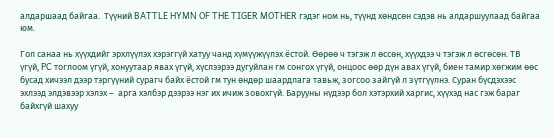алдаршаад байгаа.  Түүний BATTLE HYMN OF THE TIGER MOTHER гэдэг ном нь, түүнд хөндсөн сэдэв нь алдаршуулаад байгаа юм.

Гол санаа нь хүүхдийг эрхлүүлэх хэрэггүй хатуу чанд хүмүүжүүлэх ёстой. Өөрөө ч тэгэж л өссөн, хүүхдээ ч тэгэж л өсгөсөн. ТВ үгүй, PC тоглоом үгүй, хонуутаар явах үгүй, хүслээрээ дугуйлан гм сонгох үгүй, онцоос өөр дүн авах үгүй, биен тамир хөгжим өөс бусад хичээл дээр тэргүүний сурагч байх ёстой гм тун өндөр шаардлага тавьж, зогсоо зайгүй л зүтгүүлнэ. Суран бүсдэхээс эхлээд элдэвээр хэлэх –  арга хэлбэр дээрээ нэг их ичиж зовохгүй. Барууны нүдээр бол хэтэрхий харгис, хүүхэд нас гэж бараг байхгүй шахуу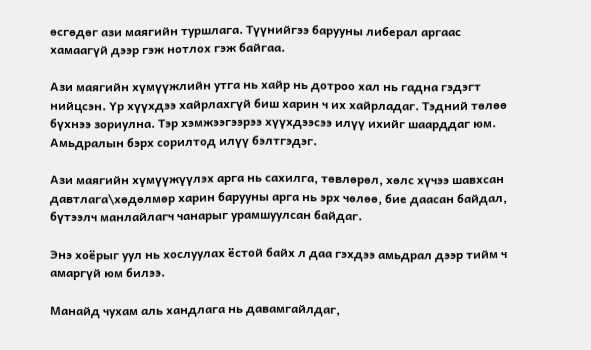өсгөдөг ази маягийн туршлага. Түүнийгээ барууны либерал аргаас хамаагүй дээр гэж нотлох гэж байгаа.

Ази маягийн хүмүүжлийн утга нь хайр нь дотроо хал нь гадна гэдэгт нийцсэн. Үр хүүхдээ хайрлахгүй биш харин ч их хайрладаг. Тэдний төлөө бүхнээ зориулна. Тэр хэмжээгээрээ хүүхдээсээ илүү ихийг шаарддаг юм. Амьдралын бэрх сорилтод илүү бэлтгэдэг.

Ази маягийн хүмүүжүүлэх арга нь сахилга, төвлөрөл, хөлс хүчээ шавхсан  давтлага\хөдөлмөр харин барууны арга нь эрх чөлөө, бие даасан байдал, бүтээлч манлайлагч чанарыг урамшуулсан байдаг.

Энэ хоёрыг уул нь хослуулах ёстой байх л даа гэхдээ амьдрал дээр тийм ч амаргүй юм билээ.

Манайд чухам аль хандлага нь давамгайлдаг,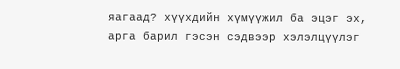яагаад? хүүхдийн хүмүүжил ба эцэг эх, арга барил гэсэн сэдвээр хэлэлцүүлэг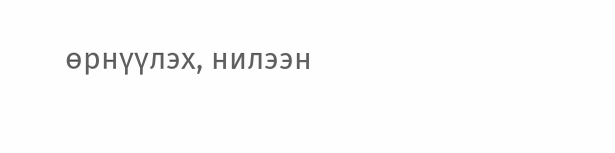өрнүүлэх, нилээн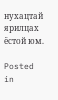нухацтай ярилцах ёстой юм.

Posted in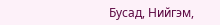Бусад, Нийгэм,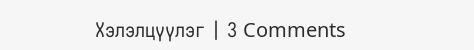Хэлэлцүүлэг | 3 Comments